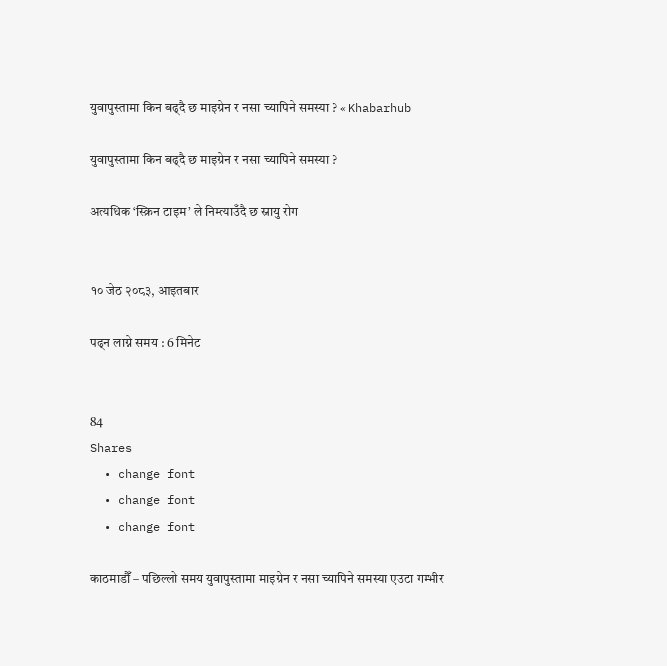युवापुस्तामा किन बढ्दै छ माइग्रेन र नसा च्यापिने समस्या ? « Khabarhub

युवापुस्तामा किन बढ्दै छ माइग्रेन र नसा च्यापिने समस्या ?

अत्यधिक ‘स्क्रिन टाइम’ ले निम्त्याउँदै छ स्नायु रोग


१० जेठ २०८३, आइतबार

पढ्न लाग्ने समय : 6 मिनेट


84
Shares
  • change font
  • change font
  • change font

काठमाडौँ – पछिल्लो समय युवापुस्तामा माइग्रेन र नसा च्यापिने समस्या एउटा गम्भीर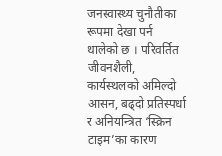जनस्वास्थ्य चुनौतीका रूपमा देखा पर्न थालेको छ । परिवर्तित जीवनशैली, कार्यस्थलको अमिल्दो आसन, बढ्दो प्रतिस्पर्धा र अनियन्त्रित ‘स्क्रिन टाइम’का कारण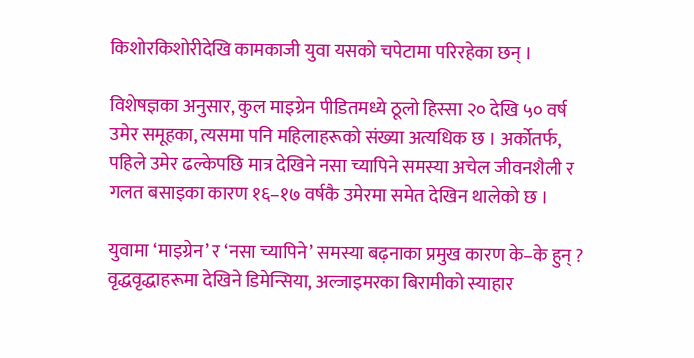किशोरकिशोरीदेखि कामकाजी युवा यसको चपेटामा परिरहेका छन् ।

विशेषज्ञका अनुसार, कुल माइग्रेन पीडितमध्ये ठूलो हिस्सा २० देखि ५० वर्ष उमेर समूहका, त्यसमा पनि महिलाहरूको संख्या अत्यधिक छ । अर्कोतर्फ, पहिले उमेर ढल्केपछि मात्र देखिने नसा च्यापिने समस्या अचेल जीवनशैली र गलत बसाइका कारण १६–१७ वर्षकै उमेरमा समेत देखिन थालेको छ ।

युवामा ‘माइग्रेन’ र ‘नसा च्यापिने’ समस्या बढ़नाका प्रमुख कारण के–के हुन् ? वृद्धवृद्धाहरूमा देखिने डिमेन्सिया, अल्जाइमरका बिरामीको स्याहार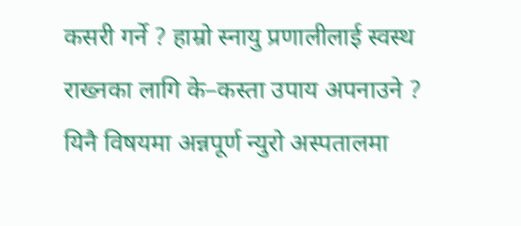कसरी गर्ने ? हाम्रो स्नायु प्रणालीलाई स्वस्थ राख्नका लागि के–कस्ता उपाय अपनाउने ? यिनै विषयमा अन्नपूर्ण न्युरो अस्पतालमा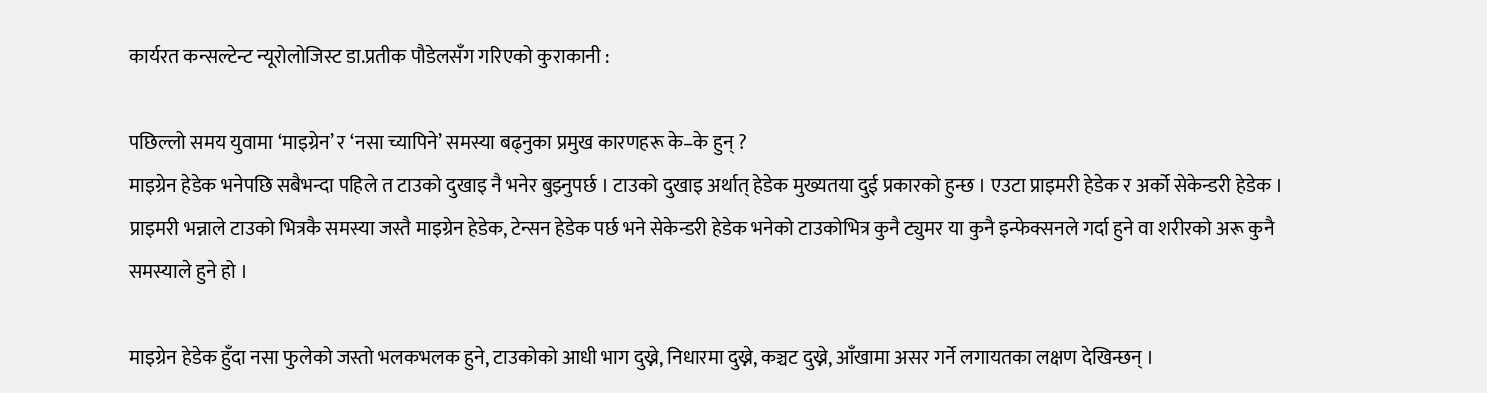कार्यरत कन्सल्टेन्ट न्यूरोलोजिस्ट डा.प्रतीक पौडेलसँग गरिएको कुराकानी :

पछिल्लो समय युवामा ‘माइग्रेन’ र ‘नसा च्यापिने’ समस्या बढ्नुका प्रमुख कारणहरू के–के हुन् ?
माइग्रेन हेडेक भनेपछि सबैभन्दा पहिले त टाउको दुखाइ नै भनेर बुझ्नुपर्छ । टाउको दुखाइ अर्थात् हेडेक मुख्यतया दुई प्रकारको हुन्छ । एउटा प्राइमरी हेडेक र अर्को सेकेन्डरी हेडेक । प्राइमरी भन्नाले टाउको भित्रकै समस्या जस्तै माइग्रेन हेडेक, टेन्सन हेडेक पर्छ भने सेकेन्डरी हेडेक भनेको टाउकोभित्र कुनै ट्युमर या कुनै इन्फेक्सनले गर्दा हुने वा शरीरको अरू कुनै समस्याले हुने हो ।

माइग्रेन हेडेक हुँदा नसा फुलेको जस्तो भलकभलक हुने, टाउकोको आधी भाग दुख्ने, निधारमा दुख्ने, कञ्चट दुख्ने, आँखामा असर गर्ने लगायतका लक्षण देखिन्छन् ।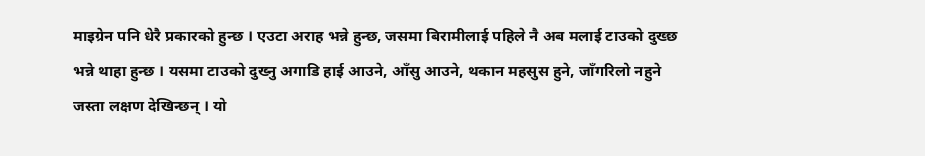माइग्रेन पनि धेरै प्रकारको हुन्छ । एउटा अराह भन्ने हुन्छ, जसमा बिरामीलाई पहिले नै अब मलाई टाउको दुख्छ भन्ने थाहा हुन्छ । यसमा टाउको दुख्नु अगाडि हाई आउने, आँसु आउने, थकान महसुस हुने, जाँगरिलो नहुने जस्ता लक्षण देखिन्छन् । यो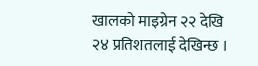खालको माइग्रेन २२ देखि २४ प्रतिशतलाई देखिन्छ ।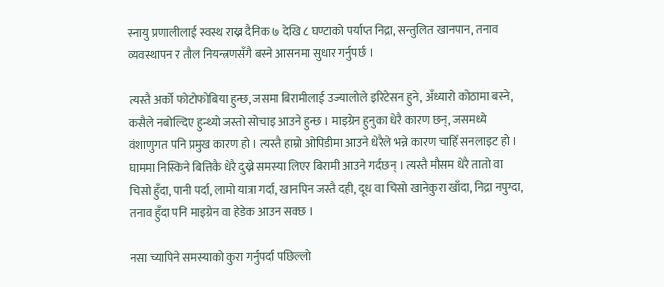स्नायु प्रणालीलाई स्वस्थ राख्न दैनिक ७ देखि ८ घण्टाको पर्याप्त निद्रा, सन्तुलित खानपान, तनाव व्यवस्थापन र तौल नियन्त्रणसँगै बस्ने आसनमा सुधार गर्नुपर्छ ।

त्यस्तै अर्को फोटोफोबिया हुन्छ, जसमा बिरामीलाई उज्यालोले इरिटेसन हुने, अँध्यारो कोठामा बस्ने, कसैले नबोल्दिए हुन्थ्यो जस्तो सोचाइ आउने हुन्छ । माइग्रेन हुनुका धेरै कारण छन्, जसमध्ये वंशाणुगत पनि प्रमुख कारण हो । त्यस्तै हाम्रो ओपिडीमा आउने धेरैले भन्ने कारण चाहिँ सनलाइट हो । घाममा निस्किने बित्तिकै धेरै दुख्ने समस्या लिएर बिरामी आउने गर्दछन् । त्यस्तै मौसम धेरै तातो वा चिसो हुँदा, पानी पर्दा, लामो यात्रा गर्दा, खानपिन जस्तै दही, दूध वा चिसो खानेकुरा खाँदा, निद्रा नपुग्दा, तनाव हुँदा पनि माइग्रेन वा हेडेक आउन सक्छ ।

नसा च्यापिने समस्याको कुरा गर्नुपर्दा पछिल्लो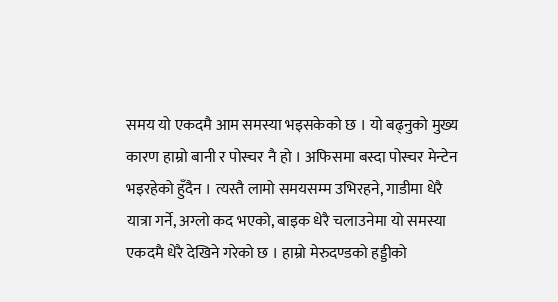समय यो एकदमै आम समस्या भइसकेको छ । यो बढ्नुको मुख्य कारण हाम्रो बानी र पोस्चर नै हो । अफिसमा बस्दा पोस्चर मेन्टेन भइरहेको हुँदैन । त्यस्तै लामो समयसम्म उभिरहने, गाडीमा धेरै यात्रा गर्ने, अग्लो कद भएको, बाइक धेरै चलाउनेमा यो समस्या एकदमै धेरै देखिने गरेको छ । हाम्रो मेरुदण्डको हड्डीको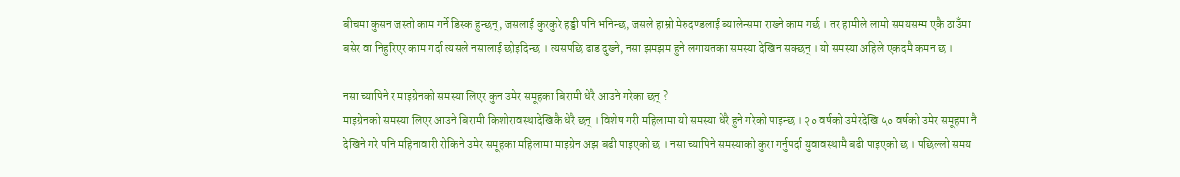बीचमा कुसन जस्तो काम गर्ने डिस्क हुन्छन्, जसलाई कुरकुरे हड्डी पनि भनिन्छ, जसले हाम्रो मेरुदण्डलाई ब्यालेन्समा राख्ने काम गर्छ । तर हामीले लामो समयसम्म एकै ठाउँमा बसेर वा निहुरिएर काम गर्दा त्यसले नसालाई छोइदिन्छ । त्यसपछि ढाड दुख्ने, नसा झमझम हुने लगायतका समस्या देखिन सक्छन् । यो समस्या अहिले एकदमै कमन छ ।

नसा च्यापिने र माइग्रेनको समस्या लिएर कुन उमेर समूहका बिरामी धेरै आउने गरेका छन् ?
माइग्रेनको समस्या लिएर आउने बिरामी किशोरावस्थादेखिकै धेरै छन् । विशेष गरी महिलामा यो समस्या धेरै हुने गरेको पाइन्छ । २० वर्षको उमेरदेखि ५० वर्षको उमेर समूहमा नै देखिने गरे पनि महिनावारी रोकिने उमेर समूहका महिलामा माइग्रेन अझ बढी पाइएको छ । नसा च्यापिने समस्याको कुरा गर्नुपर्दा युवावस्थामै बढी पाइएको छ । पछिल्लो समय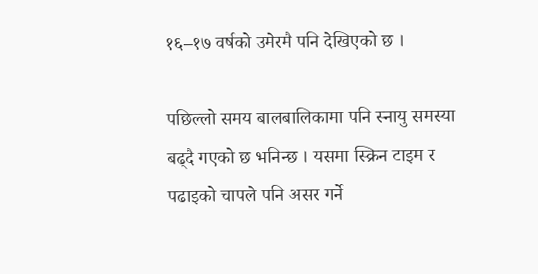१६–१७ वर्षको उमेरमै पनि देखिएको छ ।

पछिल्लो समय बालबालिकामा पनि स्नायु समस्या बढ्दै गएको छ भनिन्छ । यसमा स्क्रिन टाइम र पढाइको चापले पनि असर गर्ने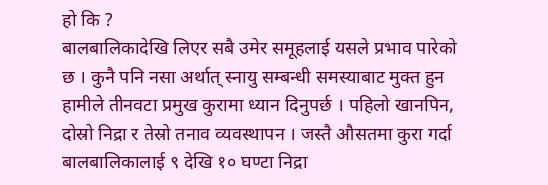हो कि ?
बालबालिकादेखि लिएर सबै उमेर समूहलाई यसले प्रभाव पारेको छ । कुनै पनि नसा अर्थात् स्नायु सम्बन्धी समस्याबाट मुक्त हुन हामीले तीनवटा प्रमुख कुरामा ध्यान दिनुपर्छ । पहिलो खानपिन, दोस्रो निद्रा र तेस्रो तनाव व्यवस्थापन । जस्तै औसतमा कुरा गर्दा बालबालिकालाई ९ देखि १० घण्टा निद्रा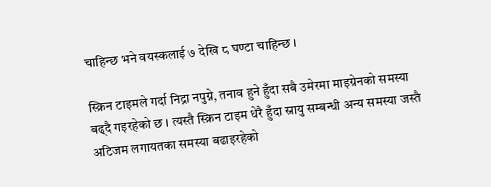चाहिन्छ भने वयस्कलाई ७ देखि ८ घण्टा चाहिन्छ ।

स्क्रिन टाइमले गर्दा निद्रा नपुग्ने, तनाव हुने हुँदा सबै उमेरमा माइग्रेनको समस्या बढ्दै गइरहेको छ । त्यस्तै स्क्रिन टाइम धेरै हुँदा स्नायु सम्बन्धी अन्य समस्या जस्तै अटिजम लगायतका समस्या बढाइरहेको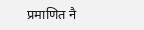प्रमाणित नै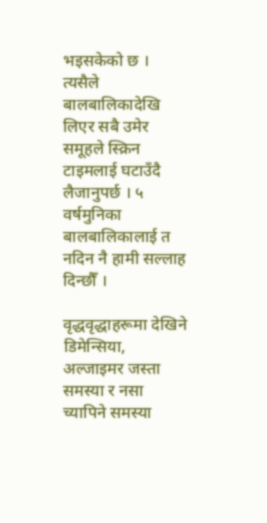भइसकेको छ । त्यसैले बालबालिकादेखि लिएर सबै उमेर समूहले स्क्रिन टाइमलाई घटाउँदै लैजानुपर्छ । ५ वर्षमुनिका बालबालिकालाई त नदिन नै हामी सल्लाह दिन्छौँ ।

वृद्धवृद्धाहरूमा देखिने डिमेन्सिया, अल्जाइमर जस्ता समस्या र नसा च्यापिने समस्या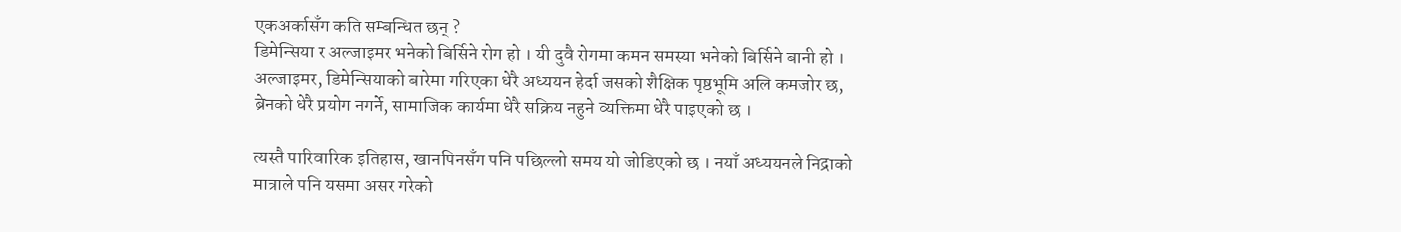एकअर्कासँग कति सम्बन्धित छन् ?
डिमेन्सिया र अल्जाइमर भनेको बिर्सिने रोग हो । यी दुवै रोगमा कमन समस्या भनेको बिर्सिने बानी हो । अल्जाइमर, डिमेन्सियाको बारेमा गरिएका धेरै अध्ययन हेर्दा जसको शैक्षिक पृष्ठभूमि अलि कमजोर छ, ब्रेनको धेरै प्रयोग नगर्ने, सामाजिक कार्यमा धेरै सक्रिय नहुने व्यक्तिमा धेरै पाइएको छ ।

त्यस्तै पारिवारिक इतिहास, खानपिनसँग पनि पछिल्लो समय यो जोडिएको छ । नयाँ अध्ययनले निद्राको मात्राले पनि यसमा असर गरेको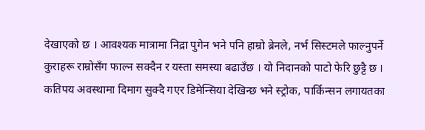देखाएको छ । आवश्यक मात्रामा निद्रा पुगेन भने पनि हाम्रो ब्रेनले, नर्भ सिस्टमले फाल्नुपर्ने कुराहरू राम्रोसँग फाल्न सक्दैन र यस्ता समस्या बढाउँछ । यो निदानको पाटो फेरि छुट्टै छ । कतिपय अवस्थामा दिमाग सुक्दै गएर डिमेन्सिया देखिन्छ भने स्ट्रोक, पार्किन्सन लगायतका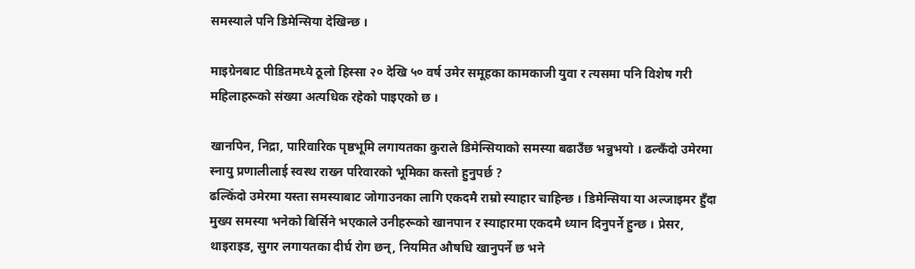समस्याले पनि डिमेन्सिया देखिन्छ ।

माइग्रेनबाट पीडितमध्ये ठूलो हिस्सा २० देखि ५० वर्ष उमेर समूहका कामकाजी युवा र त्यसमा पनि विशेष गरी महिलाहरूको संख्या अत्यधिक रहेको पाइएको छ ।

खानपिन, निद्रा, पारिवारिक पृष्ठभूमि लगायतका कुराले डिमेन्सियाको समस्या बढाउँछ भन्नुभयो । ढल्कँदो उमेरमा स्नायु प्रणालीलाई स्वस्थ राख्न परिवारको भूमिका कस्तो हुनुपर्छ ?
ढल्किँदो उमेरमा यस्ता समस्याबाट जोगाउनका लागि एकदमै राम्रो स्याहार चाहिन्छ । डिमेन्सिया या अल्जाइमर हुँदा मुख्य समस्या भनेको बिर्सिने भएकाले उनीहरूको खानपान र स्याहारमा एकदमै ध्यान दिनुपर्ने हुन्छ । प्रेसर, थाइराइड, सुगर लगायतका दीर्घ रोग छन्, नियमित औषधि खानुपर्ने छ भने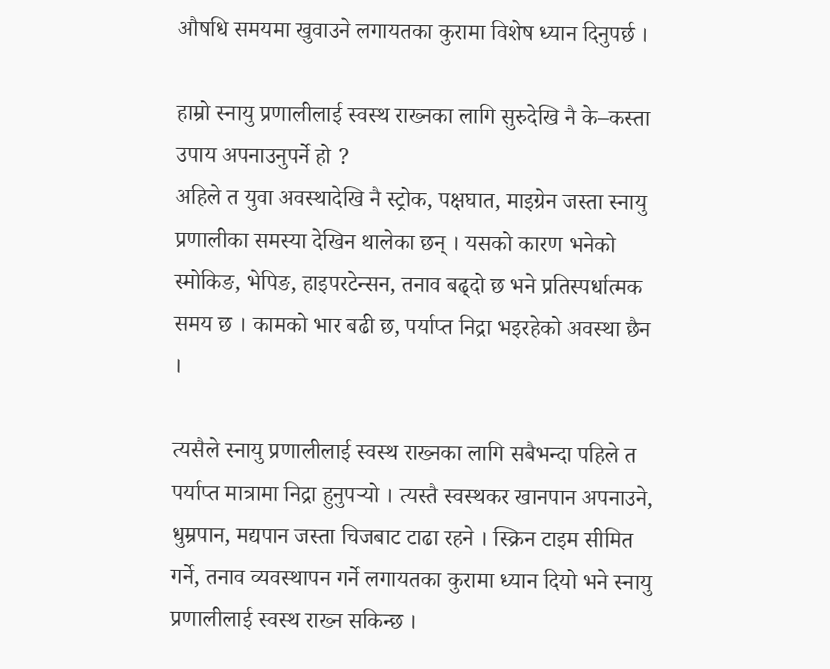औषधि समयमा खुवाउने लगायतका कुरामा विशेष ध्यान दिनुपर्छ ।

हाम्रो स्नायु प्रणालीलाई स्वस्थ राख्नका लागि सुरुदेखि नै के–कस्ता उपाय अपनाउनुपर्ने हो ?
अहिले त युवा अवस्थादेखि नै स्ट्रोक, पक्षघात, माइग्रेन जस्ता स्नायु प्रणालीका समस्या देखिन थालेका छन् । यसको कारण भनेको स्मोकिङ, भेपिङ, हाइपरटेन्सन, तनाव बढ्दो छ भने प्रतिस्पर्धात्मक समय छ । कामको भार बढी छ, पर्याप्त निद्रा भइरहेको अवस्था छैन ।

त्यसैले स्नायु प्रणालीलाई स्वस्थ राख्नका लागि सबैभन्दा पहिले त पर्याप्त मात्रामा निद्रा हुनुपर्‍यो । त्यस्तै स्वस्थकर खानपान अपनाउने, धुम्रपान, मद्यपान जस्ता चिजबाट टाढा रहने । स्क्रिन टाइम सीमित गर्ने, तनाव व्यवस्थापन गर्ने लगायतका कुरामा ध्यान दियो भने स्नायु प्रणालीलाई स्वस्थ राख्न सकिन्छ ।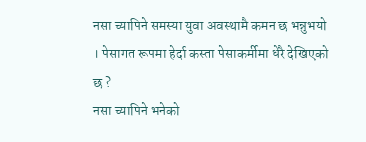नसा च्यापिने समस्या युवा अवस्थामै कमन छ भन्नुभयो । पेसागत रूपमा हेर्दा कस्ता पेसाकर्मीमा धेरै देखिएको छ ?
नसा च्यापिने भनेको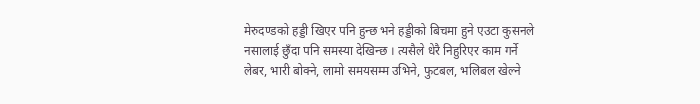मेरुदण्डको हड्डी खिएर पनि हुन्छ भने हड्डीको बिचमा हुने एउटा कुसनले नसालाई छुँदा पनि समस्या देखिन्छ । त्यसैले धेरै निहुरिएर काम गर्ने लेबर, भारी बोक्ने, लामो समयसम्म उभिने, फुटबल, भलिबल खेल्ने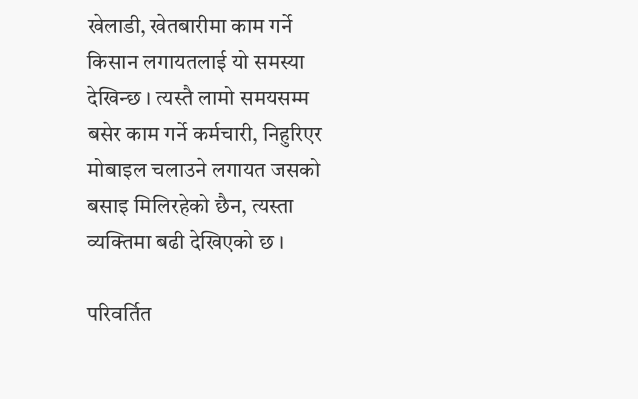खेलाडी, खेतबारीमा काम गर्ने किसान लगायतलाई यो समस्या देखिन्छ । त्यस्तै लामो समयसम्म बसेर काम गर्ने कर्मचारी, निहुरिएर मोबाइल चलाउने लगायत जसको बसाइ मिलिरहेको छैन, त्यस्ता व्यक्तिमा बढी देखिएको छ ।

परिवर्तित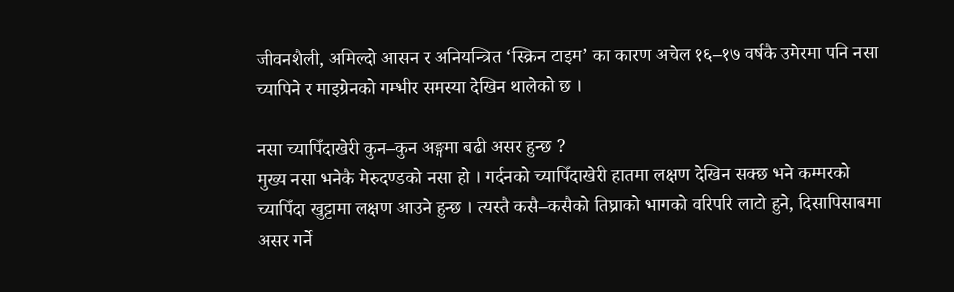जीवनशैली, अमिल्दो आसन र अनियन्त्रित ‘स्क्रिन टाइम’ का कारण अचेल १६–१७ वर्षकै उमेरमा पनि नसा च्यापिने र माइग्रेनको गम्भीर समस्या देखिन थालेको छ ।

नसा च्यापिँदाखेरी कुन–कुन अङ्गमा बढी असर हुन्छ ?
मुख्य नसा भनेकै मेरुदण्डको नसा हो । गर्दनको च्यापिँदाखेरी हातमा लक्षण देखिन सक्छ भने कम्मरको च्यापिँदा खुट्टामा लक्षण आउने हुन्छ । त्यस्तै कसै–कसैको तिघ्राको भागको वरिपरि लाटो हुने, दिसापिसाबमा असर गर्ने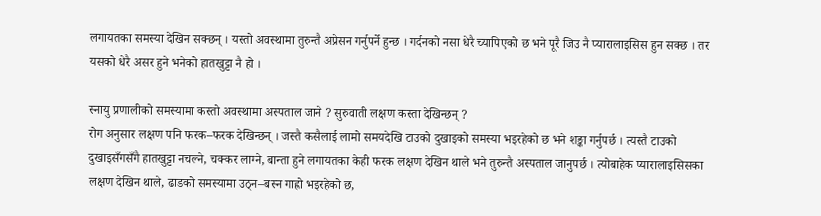लगायतका समस्या देखिन सक्छन् । यस्तो अवस्थामा तुरुन्तै अप्रेसन गर्नुपर्ने हुन्छ । गर्दनको नसा धेरै च्यापिएको छ भने पूरै जिउ नै प्यारालाइसिस हुन सक्छ । तर यसको धेरै असर हुने भनेको हातखुट्टा नै हो ।

स्नायु प्रणालीको समस्यामा कस्तो अवस्थामा अस्पताल जाने ? सुरुवाती लक्षण कस्ता देखिन्छन् ?
रोग अनुसार लक्षण पनि फरक–फरक देखिन्छन् । जस्तै कसैलाई लामो समयदेखि टाउको दुखाइको समस्या भइरहेको छ भने शङ्का गर्नुपर्छ । त्यस्तै टाउको दुखाइसँगसँगै हातखुट्टा नचल्ने, चक्कर लाग्ने, बान्ता हुने लगायतका केही फरक लक्षण देखिन थाले भने तुरुन्तै अस्पताल जानुपर्छ । त्योबाहेक प्यारालाइसिसका लक्षण देखिन थाले, ढाडको समस्यामा उठ्न–बस्न गाह्रो भइरहेको छ,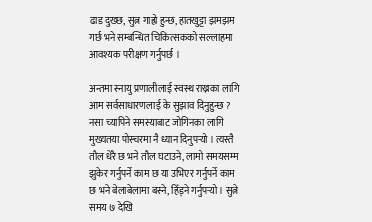ढाड दुख्छ, सुत्न गाह्रो हुन्छ, हातखुट्टा झमझम गर्छ भने सम्बन्धित चिकित्सकको सल्लाहमा आवश्यक परीक्षण गर्नुपर्छ ।

अन्तमा स्नायु प्रणालीलाई स्वस्थ राख्नका लागि आम सर्वसाधारणलाई के सुझाव दिनुहुन्छ ?
नसा च्यापिने समस्याबाट जोगिनका लागि मुख्यतया पोस्चरमा नै ध्यान दिनुपर्‍यो । त्यस्तै तौल धेरै छ भने तौल घटाउने, लामो समयसम्म झुकेर गर्नुपर्ने काम छ या उभिएर गर्नुपर्ने काम छ भने बेलाबेलामा बस्ने, हिँड्ने गर्नुपर्‍यो । सुत्ने समय ७ देखि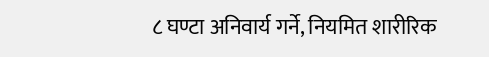८ घण्टा अनिवार्य गर्ने, नियमित शारीरिक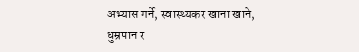अभ्यास गर्ने, स्वास्थ्यकर खाना खाने, धुम्रपान र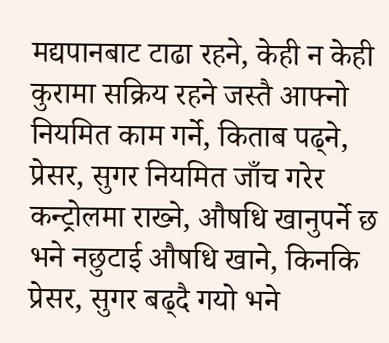मद्यपानबाट टाढा रहने, केही न केही कुरामा सक्रिय रहने जस्तै आफ्नो नियमित काम गर्ने, किताब पढ्ने, प्रेसर, सुगर नियमित जाँच गरेर कन्ट्रोलमा राख्ने, औषधि खानुपर्ने छ भने नछुटाई औषधि खाने, किनकि प्रेसर, सुगर बढ्दै गयो भने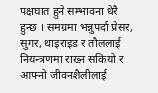पक्षघात हुने सम्भावना धेरै हुन्छ । समग्रमा भन्नुपर्दा प्रेसर, सुगर, थाइराइड र तौललाई नियन्त्रणमा राख्न सकियो र आफ्नो जीवनशैलीलाई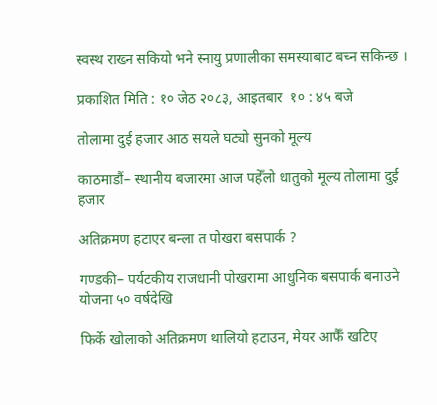स्वस्थ राख्न सकियो भने स्नायु प्रणालीका समस्याबाट बच्न सकिन्छ ।

प्रकाशित मिति : १० जेठ २०८३, आइतबार  १० : ४५ बजे

तोलामा दुई हजार आठ सयले घट्यो सुनको मूल्य

काठमाडौं– स्थानीय बजारमा आज पहेँलो धातुको मूल्य तोलामा दुई हजार

अतिक्रमण हटाएर बन्ला त पोखरा बसपार्क ?

गण्डकी– पर्यटकीय राजधानी पोखरामा आधुनिक बसपार्क बनाउने योजना ५० वर्षदेखि

फिर्के खोलाको अतिक्रमण थालियो हटाउन, मेयर आफैँ खटिए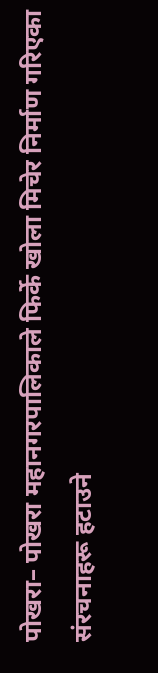पोखरा– पोखरा महानगरपालिकाले फिर्के खोला मिचेर निर्माण गरिएका संरचनाहरू हटाउने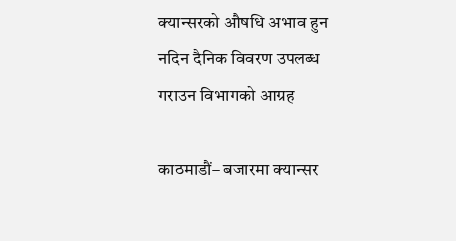क्यान्सरको औषधि अभाव हुन नदिन दैनिक विवरण उपलब्ध गराउन विभागको आग्रह

काठमाडौं– बजारमा क्यान्सर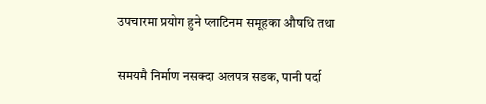उपचारमा प्रयोग हुने प्लाटिनम समूहका औषधि तथा

समयमै निर्माण नसक्दा अलपत्र सडक, पानी पर्दा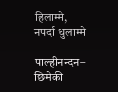हिलाम्मे, नपर्दा धुलाम्मे

पाल्हीनन्दन– छिमेकी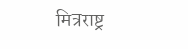मित्रराष्ट्र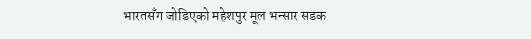भारतसँग जोडिएको महेशपुर मूल भन्सार सडक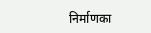निर्माणका